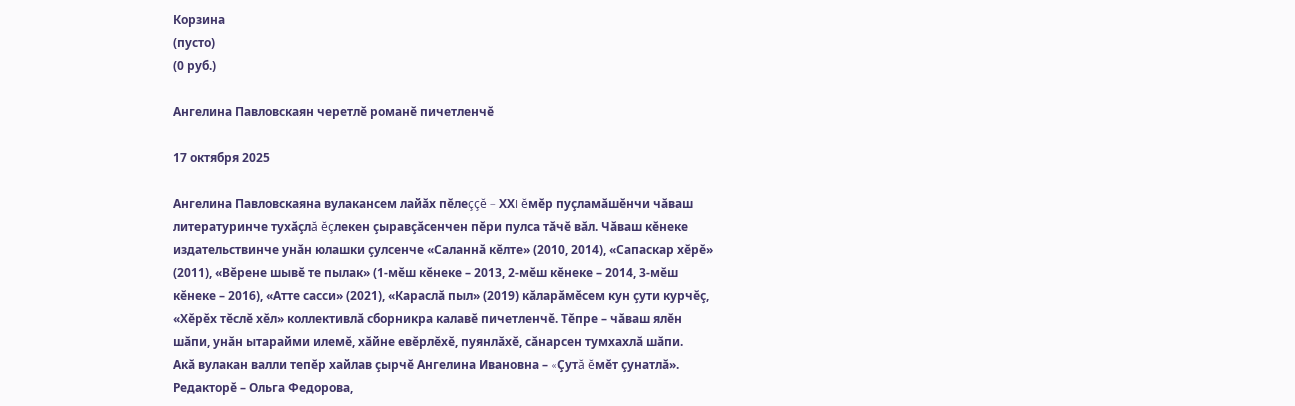Корзина
(пусто)
(0 руб.)

Ангелина Павловскаян черетлĕ романĕ пичетленчĕ

17 октября 2025

Ангелина Павловскаяна вулакансем лайăх пĕлеççĕ – ХХI ĕмĕр пуçламăшĕнчи чăваш литературинче тухăçлă ĕçлекен çыравçăсенчен пĕри пулса тăчĕ вăл. Чăваш кĕнеке издательствинче унăн юлашки çулсенче «Саланнă кĕлте» (2010, 2014), «Сапаскар хĕрĕ» (2011), «Вĕрене шывĕ те пылак» (1-мĕш кĕнеке – 2013, 2-мĕш кĕнеке – 2014, 3-мĕш кĕнеке – 2016), «Атте сасси» (2021), «Караслă пыл» (2019) кăларăмĕсем кун çути курчĕç, «Хĕрĕх тĕслĕ хĕл» коллективлă сборникра калавĕ пичетленчĕ. Тĕпре – чăваш ялĕн шăпи, унăн ытарайми илемĕ, хăйне евĕрлĕхĕ, пуянлăхĕ, сăнарсен тумхахлă шăпи.
Акă вулакан валли тепĕр хайлав çырчĕ Ангелина Ивановна – «Çутă ĕмĕт çунатлă». Редакторĕ – Ольга Федорова,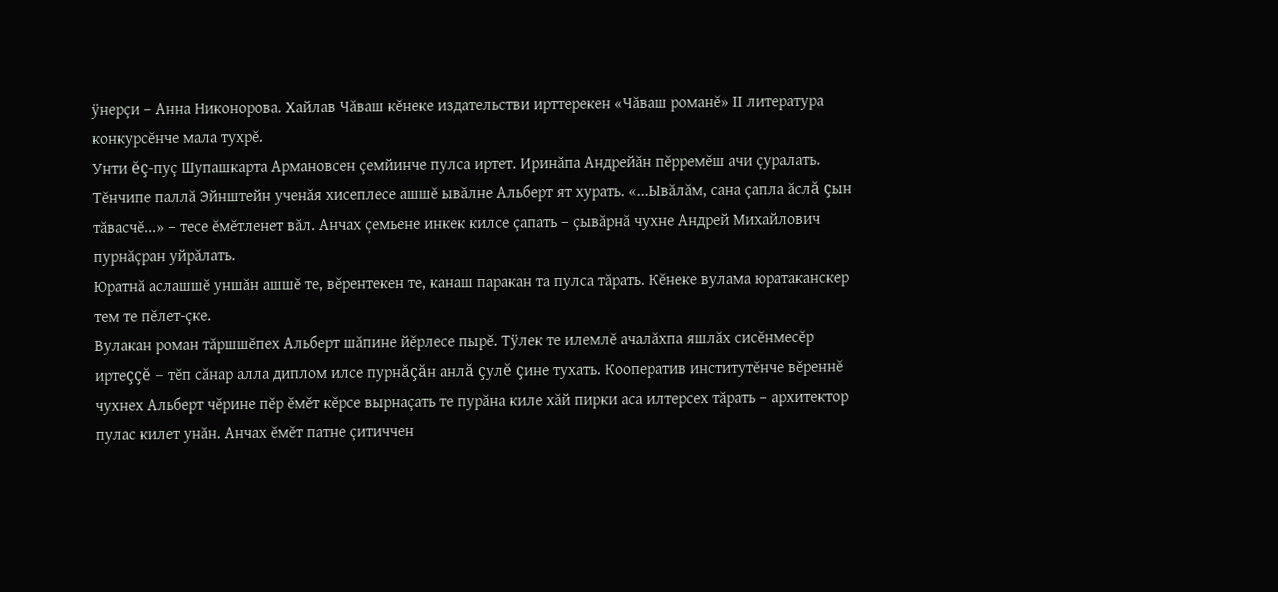ÿнерçи – Анна Никонорова. Хайлав Чăваш кĕнеке издательстви ирттерекен «Чăваш романĕ» II литература конкурсĕнче мала тухрĕ.
Унти ĕç-пуç Шупашкарта Армановсен çемйинче пулса иртет. Иринăпа Андрейăн пĕрремĕш ачи çуралать. Тĕнчипе паллă Эйнштейн ученăя хисеплесе ашшĕ ывăлне Альберт ят хурать. «...Ывăлăм, сана çапла ăслă çын тăвасчĕ...» – тесе ĕмĕтленет вăл. Анчах çемьене инкек килсе çапать – çывăрнă чухне Андрей Михайлович пурнăçран уйрăлать.
Юратнă аслашшĕ уншăн ашшĕ те, вĕрентекен те, канаш паракан та пулса тăрать. Кĕнеке вулама юратаканскер тем те пĕлет-çке.
Вулакан роман тăршшĕпех Альберт шăпине йĕрлесе пырĕ. Тÿлек те илемлĕ ачалăхпа яшлăх сисĕнмесĕр иртеççĕ – тĕп сăнар алла диплом илсе пурнăçăн анлă çулĕ çине тухать. Кооператив институтĕнче вĕреннĕ чухнех Альберт чĕрине пĕр ĕмĕт кĕрсе вырнаçать те пурăна киле хăй пирки аса илтерсех тăрать – архитектор пулас килет унăн. Анчах ĕмĕт патне çитиччен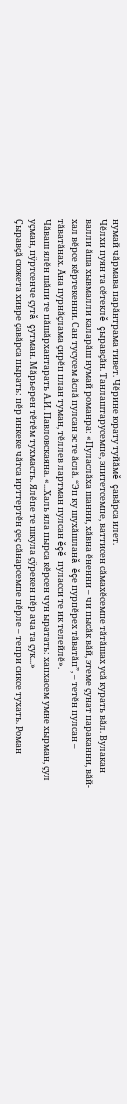нумай чăрмава парăнтрама тивет. Чĕрине юрату туйăмĕ çавăрса илет.
Чĕлхи пуян та сĕтеклĕ çыравçăн. Танлаштарусемпе, эпитетсемпе, ваттисен сăмахĕсемпе тăтăшах усă курать вăл. Вулакан валли ăша хывмалли каларăш нумай романра: «Пуласлăха шанни, хăвна ĕненни – чи пысăк вăй, этеме çунат параканни, вăй-хал вĕрсе кĕртекенни. Сан тусусем ăслă пулсан эс те ăслă. “Эп ку шухăшланă ĕçе пурпĕрех тăватăп”, – тетĕн пулсан – тăватăнах. Ăна пурнăçлама çирĕп план туман, тĕллев лартман пулсан ĕçĕ пуласси те ик телейлĕ».
Чăваш ялĕн шăпи те пăшăрхантарать А.И. Павловскаяна. «...Халь яла пырса кĕрсен чун ыратать: хапхасем умне хырман, çул уçман, пÿртсенче çутă çутман. Мăрьерен тĕтĕм тухмасть. Ялĕпе те шкула çÿрекен пĕр ача та çук...»
Çыравçă сюжета хивре çавăрса пырать: пĕр инкеке чăтса ирттертĕн çеç сăнарсемпе пĕрле – тепри сиксе тухать. Роман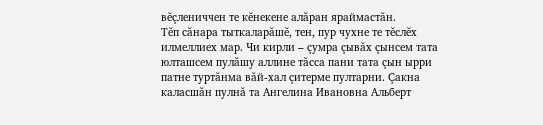вĕçлениччен те кĕнекене алăран яраймастăн.
Тĕп сăнара тыткаларăшĕ, тен, пур чухне те тĕслĕх илмеллиех мар. Чи кирли – çумра çывăх çынсем тата юлташсем пулăшу аллине тăсса пани тата çын ырри патне туртăнма вăй-хал çитерме пултарни. Çакна каласшăн пулнă та Ангелина Ивановна Альберт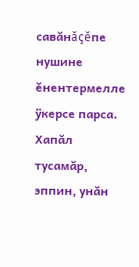савăнăçĕпе нушине ĕнентермелле ÿкерсе парса. Хапăл тусамăр, эппин, унăн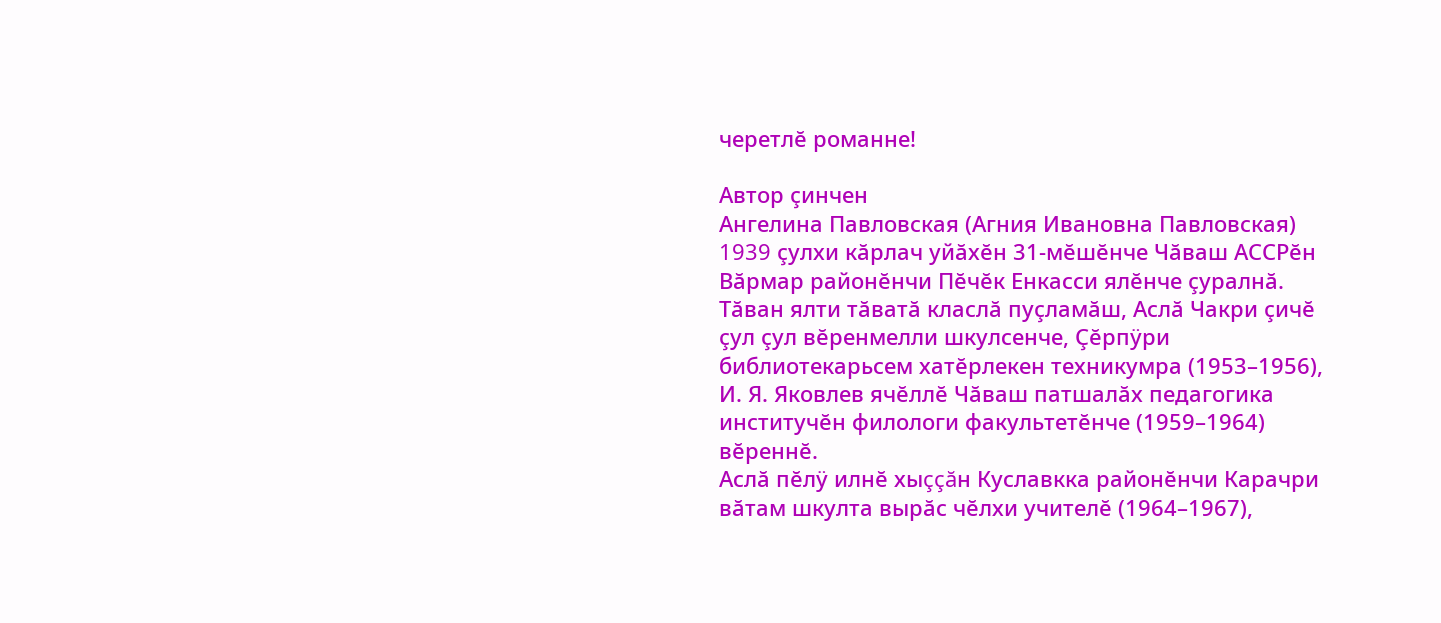черетлĕ романне!

Автор çинчен
Ангелина Павловская (Агния Ивановна Павловская) 1939 çулхи кăрлач уйăхĕн 31-мĕшĕнче Чăваш АССРĕн Вăрмар районĕнчи Пĕчĕк Енкасси ялĕнче çуралнă. Тăван ялти тăватă класлă пуçламăш, Аслă Чакри çичĕ çул çул вĕренмелли шкулсенче, Çĕрпÿри библиотекарьсем хатĕрлекен техникумра (1953–1956), И. Я. Яковлев ячĕллĕ Чăваш патшалăх педагогика институчĕн филологи факультетĕнче (1959–1964) вĕреннĕ.
Аслă пĕлÿ илнĕ хыççăн Куславкка районĕнчи Карачри вăтам шкулта вырăс чĕлхи учителĕ (1964–1967),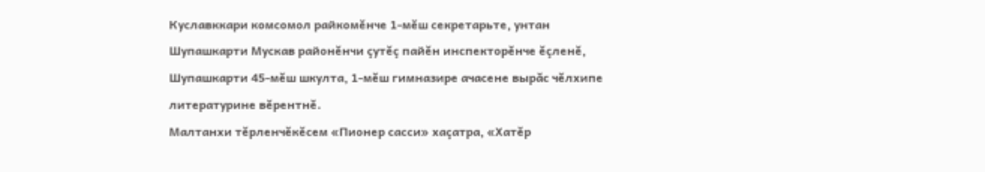Куславккари комсомол райкомĕнче 1-мĕш секретарьте, унтан Шупашкарти Мускав районĕнчи çутĕç пайĕн инспекторĕнче ĕçленĕ, Шупашкарти 45-мĕш шкулта, 1-мĕш гимназире ачасене вырăс чĕлхипе литературине вĕрентнĕ.
Малтанхи тĕрленчĕкĕсем «Пионер сасси» хаçатра, «Хатĕр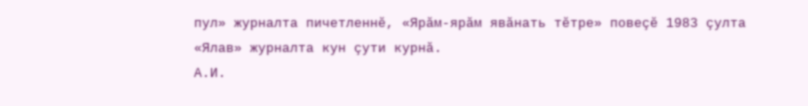пул» журналта пичетленнĕ, «Ярăм-ярăм явăнать тĕтре» повеçĕ 1983 çулта «Ялав» журналта кун çути курнă.
А.И.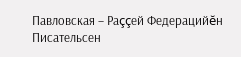Павловская – Раççей Федерацийĕн Писательсен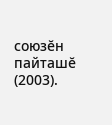союзĕн пайташĕ (2003).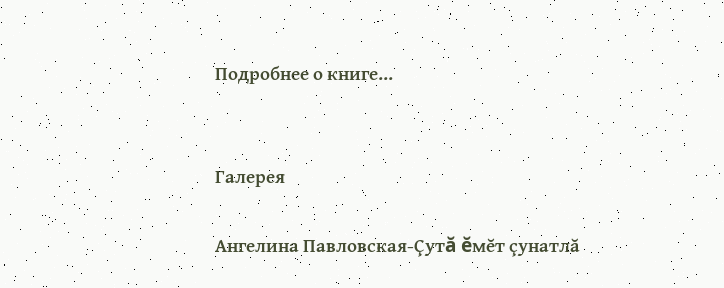Подробнее о книге...


Галерея

Ангелина Павловская-Çутă ĕмĕт çунатлă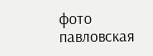фото павловская